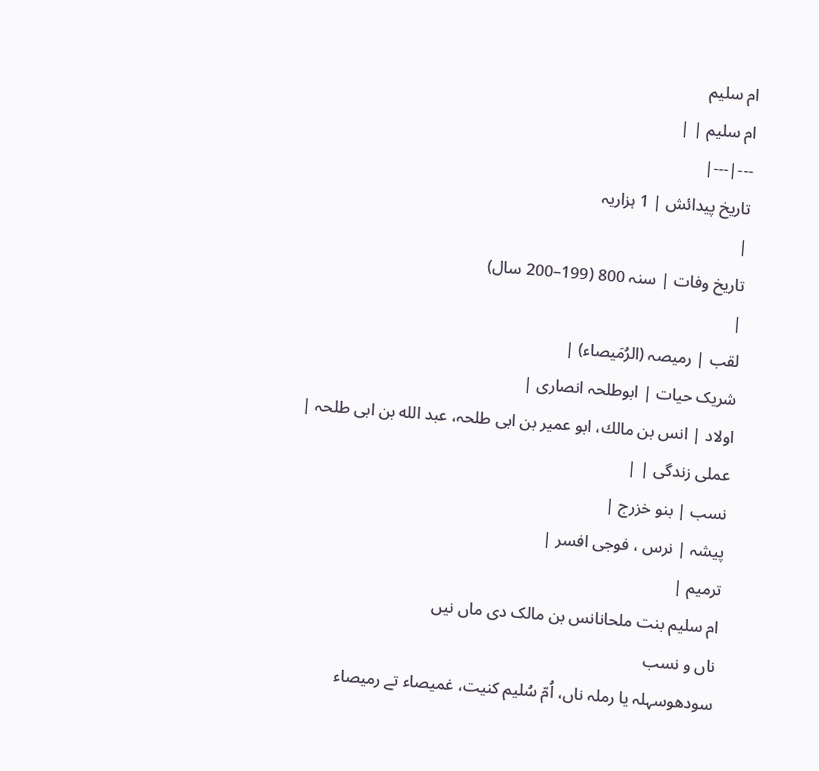ام سلیم
ام سلیم | |
---|---|
تاریخ پیدائش | 1 ہزاریہ
|
تاریخ وفات | سنہ 800 (199–200 سال)
|
لقب | رمیصہ (الرُمَيصاء) |
شریک حیات | ابوطلحہ انصاری |
اولاد | انس بن مالك، ابو عمير بن ابی طلحہ، عبد الله بن ابی طلحہ |
عملی زندگی | |
نسب | بنو خزرج |
پیشہ | نرس ، فوجی افسر |
ترمیم |
ام سلیم بنت ملحانانس بن مالک دی ماں نيں
ناں و نسب
سودھوسہلہ یا رملہ ناں، اُمّ سُلیم کنیت، غمیصاء تے رمیصاء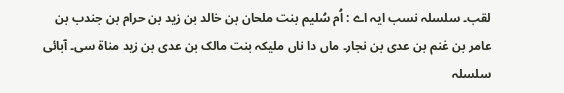لقب۔ سلسلہ نسب ایہ اے : اُم سُلیم بنت ملحان بن خالد بن زید بن حرام بن جندب بن عامر بن غنم بن عدی بن نجار۔ ماں دا ناں ملیکہ بنت مالک بن عدی بن زید مناۃ سی۔ آبائی سلسلہ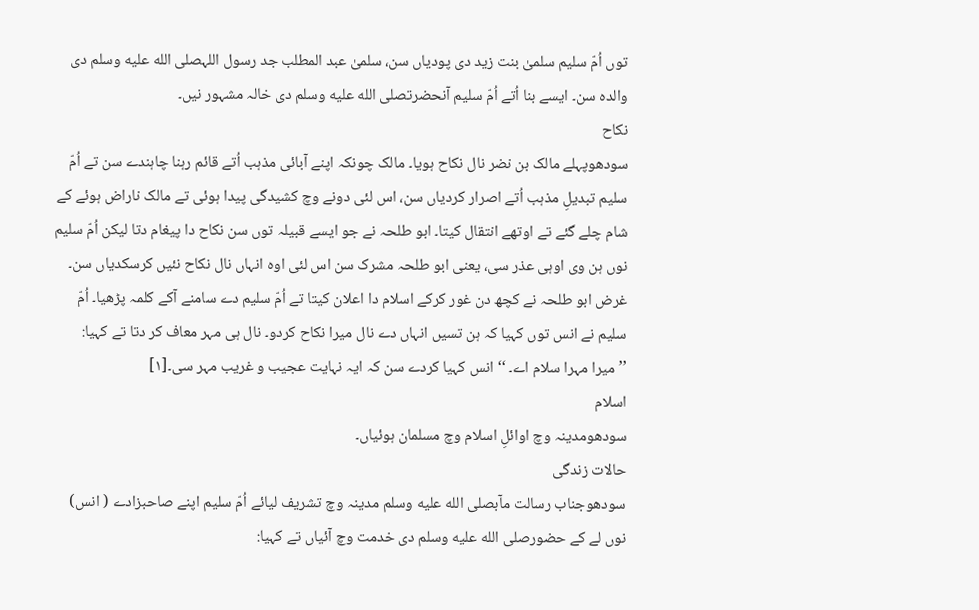توں اُمّ سلیم سلمیٰ بنت زید دی پودیاں سن، سلمیٰ عبد المطلب جد رسول اللہصلى الله عليه وسلم دی والدہ سن۔ ايسے بنا اُتے اُمّ سلیم آنحضرتصلى الله عليه وسلم دی خالہ مشہور نيں۔
نکاح
سودھوپہلے مالک بن نضر نال نکاح ہويا۔ مالک چونکہ اپنے آبائی مذہب اُتے قائم رہنا چاہندے سن تے اُمّ سلیم تبدیلِ مذہب اُتے اصرار کردیاں سن، اس لئی دونے وچ کشیدگی پیدا ہوئی تے مالک ناراض ہوئے کے شام چلے گئے تے اوتھے انتقال کیتا۔ ابو طلحہ نے جو ايسے قبیلہ توں سن نکاح دا پیغام دتا لیکن اُمّ سلیم نوں ہن وی اوہی عذر سی، یعنی ابو طلحہ مشرک سن اس لئی اوہ انہاں نال نکاح نئيں کرسکدیاں سن۔
غرض ابو طلحہ نے کچھ دن غور کرکے اسلام دا اعلان کیتا تے اُمّ سلیم دے سامنے آکے کلمہ پڑھیا۔ اُمّ سلیم نے انس توں کہیا کہ ہن تسيں انہاں دے نال میرا نکاح کردو۔ نال ہی مہر معاف کر دتا تے کہیا: ’’میرا مہرا سلام اے۔ ‘‘ انس کہیا کردے سن کہ ایہ نہایت عجیب و غریب مہر سی۔[۱]
اسلام
سودھومدینہ وچ اوائلِ اسلام وچ مسلمان ہوئیاں۔
حالات زندگی
سودھوجناب رسالت مآبصلى الله عليه وسلم مدینہ وچ تشریف لیائے اُمّ سلیم اپنے صاحبزادے ( انس) نوں لے کے حضورصلى الله عليه وسلم دی خدمت وچ آئیاں تے کہیا: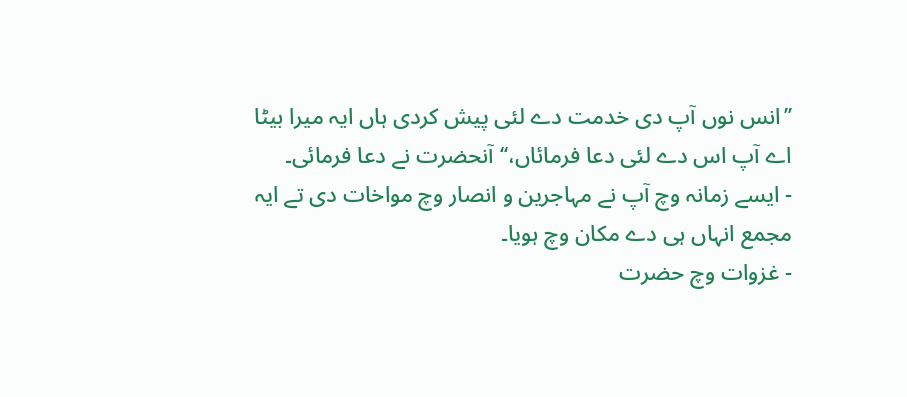’’انس نوں آپ دی خدمت دے لئی پیش کردی ہاں ایہ میرا بیٹا اے آپ اس دے لئی دعا فرمائاں،‘‘ آنحضرت نے دعا فرمائی۔
- ايسے زمانہ وچ آپ نے مہاجرین و انصار وچ مواخات دی تے ایہ مجمع انہاں ہی دے مکان وچ ہويا۔
- غزوات وچ حضرت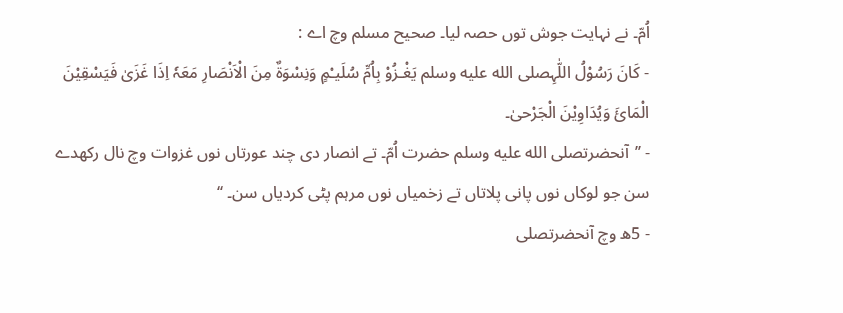اُمّ۔ نے نہایت جوش توں حصہ لیا۔ صحیح مسلم وچ اے :
- کَانَ رَسُوْلُ اللّٰہِصلى الله عليه وسلم یَغْـزُوْ بِاُمِّ سُلَیـْمٍ وَنِسْوَۃٌ مِنَ الْاَنْصَارِ مَعَہٗ اِذَا غَزَیٰ فَیَسْقِیْنَ الْمَائَ وَیُدَاوِیْنَ الْجَرْحیٰ۔
- ’’آنحضرتصلى الله عليه وسلم حضرت اُمّ۔ تے انصار دی چند عورتاں نوں غزوات وچ نال رکھدے سن جو لوکاں نوں پانی پلاتاں تے زخمیاں نوں مرہم پٹی کردیاں سن۔ ‘‘
- 5ھ وچ آنحضرتصلى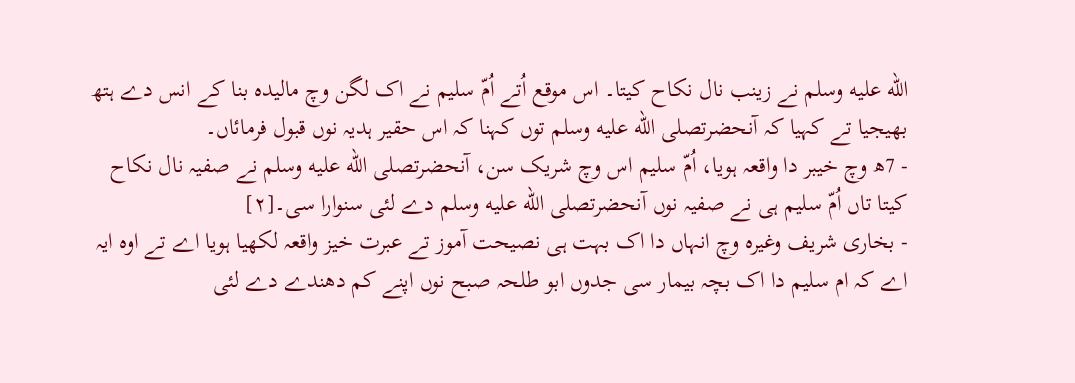الله عليه وسلم نے زینب نال نکاح کیتا۔ اس موقع اُتے اُمّ سلیم نے اک لگن وچ مالیدہ بنا کے انس دے ہتھ بھیجیا تے کہیا کہ آنحضرتصلى الله عليه وسلم توں کہنا کہ اس حقیر ہدیہ نوں قبول فرمائاں۔
- 7ھ وچ خیبر دا واقعہ ہويا، اُمّ سلیم اس وچ شریک سن، آنحضرتصلى الله عليه وسلم نے صفیہ نال نکاح کیتا تاں اُمّ سلیم ہی نے صفیہ نوں آنحضرتصلى الله عليه وسلم دے لئی سنوارا سی۔[۲]
- بخاری شریف وغیرہ وچ انہاں دا اک بہت ہی نصیحت آموز تے عبرت خیز واقعہ لکھیا ہويا اے تے اوہ ایہ اے کہ ام سلیم دا اک بچہ بیمار سی جدوں ابو طلحہ صبح نوں اپنے کم دھندے دے لئی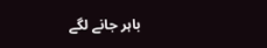باہر جانے لگے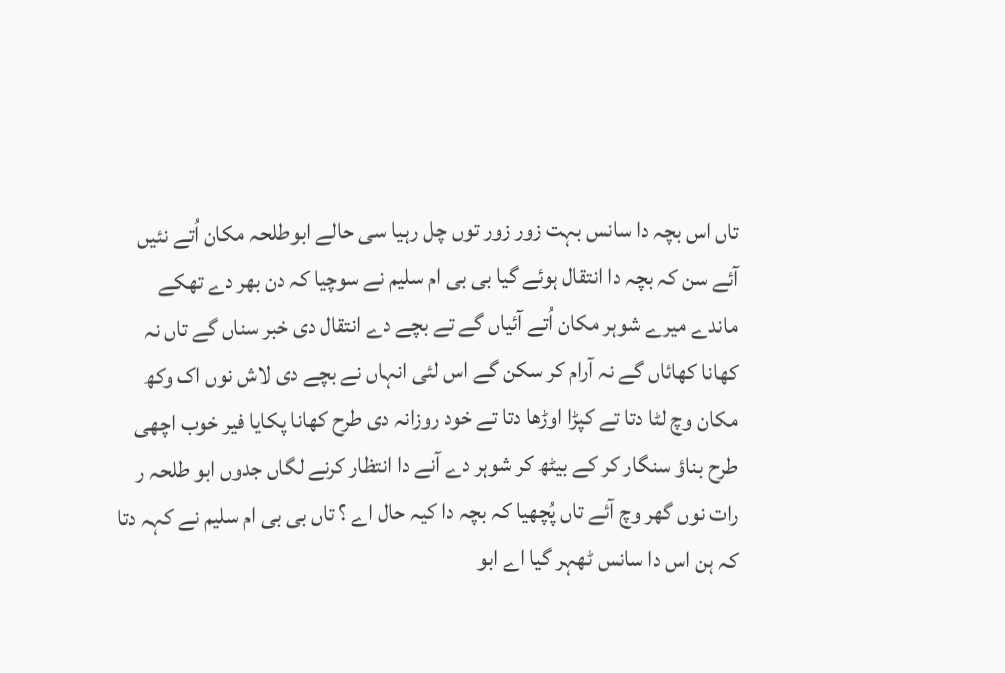تاں اس بچہ دا سانس بہت زور زور توں چل رہیا سی حالے ابوطلحہ مکان اُتے نئيں آئے سن کہ بچہ دا انتقال ہوئے گیا بی بی ام سلیم نے سوچیا کہ دن بھر دے تھکے ماندے میرے شوہر مکان اُتے آئیاں گے تے بچے دے انتقال دی خبر سناں گے تاں نہ کھانا کھائاں گے نہ آرام کر سکن گے اس لئی انہاں نے بچے دی لاش نوں اک وکھ مکان وچ لٹا دتا تے کپڑا اوڑھا دتا تے خود روزانہ دی طرح کھانا پکایا فیر خوب اچھی طرح بناؤ سنگار کر کے بیٹھ کر شوہر دے آنے دا انتظار کرنے لگاں جدوں ابو طلحہ ر رات نوں گھر وچ آئے تاں پُچھیا کہ بچہ دا کیہ حال اے ؟ تاں بی بی ام سلیم نے کہہ دتا کہ ہن اس دا سانس ٹھہر گیا اے ابو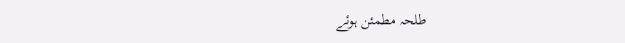طلحہ مطمئن ہوئے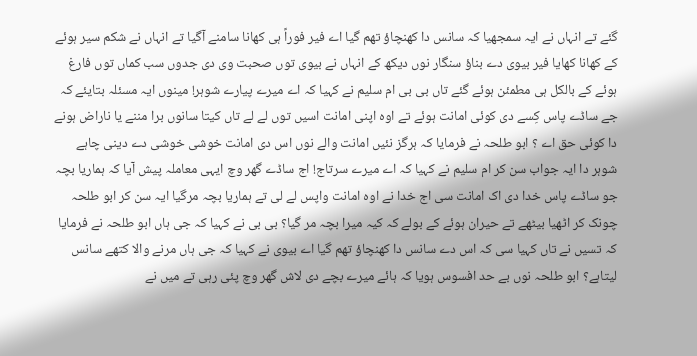گئے تے انہاں نے ایہ سمجھیا کہ سانس دا کھنچاؤ تھم گیا اے فیر فوراً ہی کھانا سامنے آگیا تے انہاں نے شکم سیر ہوئے کے کھانا کھایا فیر بیوی دے بناؤ سنگار نوں دیکھ کے انہاں نے بیوی توں صحبت وی دی جدوں سب کماں توں فارغ ہوئے کے بالکل ہی مطمئن ہوئے گئے تاں بی بی ام سلیم نے کہیا کہ اے میرے پیارے شوہر! مینوں ایہ مسئلہ بتایئے کہ جے ساڈے پاس کِسے دی کوئی امانت ہوئے تے اوہ اپنی امانت اسيں توں لے لے تاں کیتا سانوں برا مننے یا ناراض ہونے دا کوئی حق اے ؟ ابو طلحہ نے فرمایا کہ ہرگز نئيں امانت والے نوں اس دی امانت خوشی خوشی دے دینی چاہے شوہر دا ایہ جواب سن کر ام سلیم نے کہیا کہ اے میرے سرتاج! اج ساڈے گھر وچ ایہی معاملہ پیش آیا کہ ہماریا بچہ جو ساڈے پاس خدا دی اک امانت سی اج خدا نے اوہ امانت واپس لے لی تے ہماریا بچہ مرگیا ایہ سن کر ابو طلحہ چونک کر اٹھیا بیٹھے تے حیران ہوئے کے بولے کہ کیہ میرا بچہ مر گیا؟ بی بی نے کہیا کہ جی ہاں ابو طلحہ نے فرمایا کہ تسيں نے تاں کہیا سی کہ اس دے سانس دا کھنچاؤ تھم گیا اے بیوی نے کہیا کہ جی ہاں مرنے والا کتھے سانس لیتاہے؟ ابو طلحہ نوں بے حد افسوس ہويا کہ ہائے میرے بچے دی لاش گھر وچ پئی رہی تے ميں نے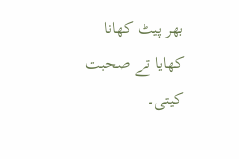بھر پیٹ کھانا کھایا تے صحبت کيتی۔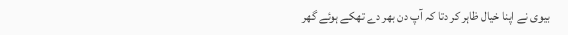بیوی نے اپنا خیال ظاہر کر دتا کہ آپ دن بھر دے تھکے ہوئے گھر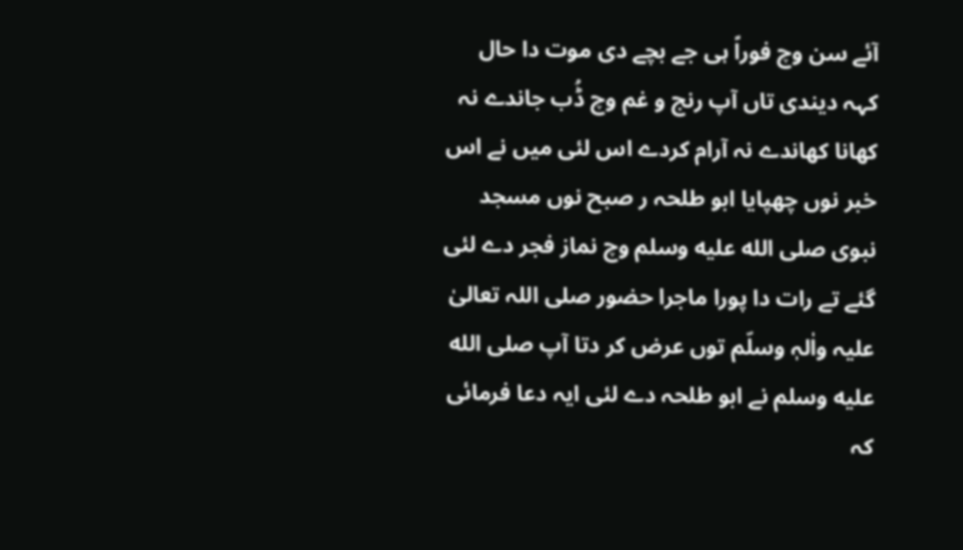آئے سن وچ فوراً ہی جے بچے دی موت دا حال کہہ دیندی تاں آپ رنج و غم وچ ڈُب جاندے نہ کھانا کھاندے نہ آرام کردے اس لئی ميں نے اس خبر نوں چھپایا ابو طلحہ ر صبح نوں مسجد نبوی صلى الله عليه وسلم وچ نماز فجر دے لئی گئے تے رات دا پورا ماجرا حضور صلی اللہ تعالیٰ علیہ واٰلہٖ وسلّم توں عرض کر دتا آپ صلى الله عليه وسلم نے ابو طلحہ دے لئی ایہ دعا فرمائی کہ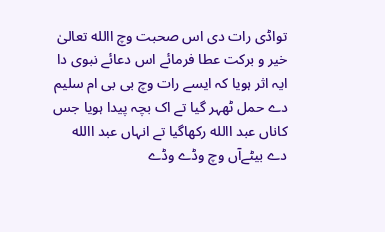تواڈی رات دی اس صحبت وچ االله تعالیٰ خیر و برکت عطا فرمائے اس دعائے نبوی دا ایہ اثر ہويا کہ ايسے رات وچ بی بی ام سلیم دے حمل ٹھہر گیا تے اک بچہ پیدا ہويا جس کاناں عبد االله رکھاگیا تے انہاں عبد االله دے بیٹےآں وچ وڈے وڈے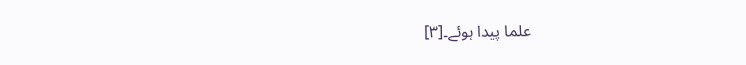علما پیدا ہوئے۔[۳]